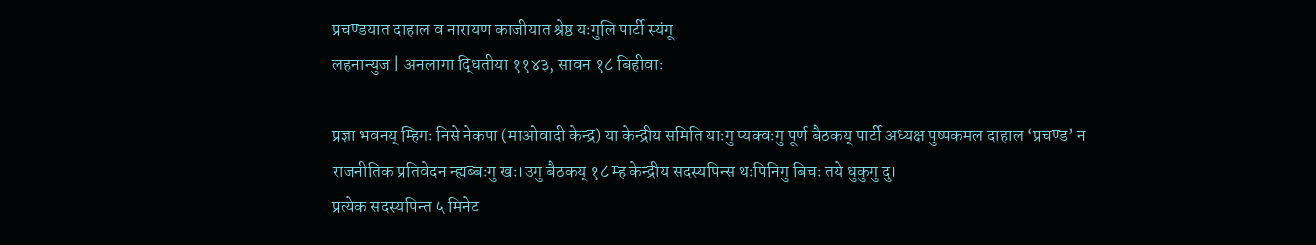प्रचण्डयात दाहाल व नारायण काजीयात श्रेष्ठ यःगुलि पार्टी स्यंगू
लहनान्युज | अनलागा द्धितीया ११४३, सावन १८ बिहीवाः

प्रज्ञा भवनय् म्हिगः निसे नेकपा (माओवादी केन्द्र) या केन्द्रीय समिति याःगु प्यक्वःगु पूर्ण बैठकय् पार्टी अध्यक्ष पुष्पकमल दाहाल ‘प्रचण्ड’ न राजनीतिक प्रतिवेदन न्ह्यब्बःगु खः।उगु बैठकय् १८ म्ह केन्द्रीय सदस्यपिन्स थःपिनिगु बिचः तये धुकुगु दु।
प्रत्येक सदस्यपिन्त ५ मिनेट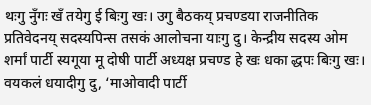थःगु नुँगः खँ तयेगु ई बिःगु खः। उगु बैठकय् प्रचण्डया राजनीतिक प्रतिवेदनय् सदस्यपिन्स तसकं आलोचना याःगु दु। केन्द्रीय सदस्य ओम शर्मां पार्टी स्यगूया मू दोषी पार्टी अध्यक्ष प्रचण्ड हे खः धका द्धपः बिःगु खः।
वयकलं धयादीगु दु, ‘माओवादी पार्टी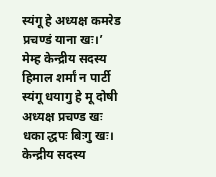स्यंगू हे अध्यक्ष कमरेड प्रचण्डं याना खः।’ मेम्ह केन्द्रीय सदस्य हिमाल शर्मां न पार्टी स्यंगू धयागु हे मू दोषी अध्यक्ष प्रचण्ड खः धका द्धपः बिःगु खः। केन्द्रीय सदस्य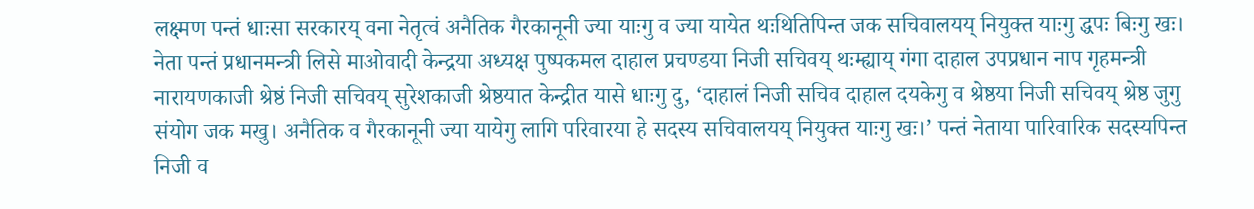लक्ष्मण पन्तं धाःसा सरकारय् वना नेतृत्वं अनैतिक गैरकानूनी ज्या याःगु व ज्या यायेत थःथितिपिन्त जक सचिवालयय् नियुक्त याःगु द्धपः बिःगु खः।
नेता पन्तं प्रधानमन्त्री लिसे माओवादी केन्द्रया अध्यक्ष पुष्पकमल दाहाल प्रचण्डया निजी सचिवय् थःम्ह्याय् गंगा दाहाल उपप्रधान नाप गृहमन्त्री नारायणकाजी श्रेष्ठं निजी सचिवय् सुरेशकाजी श्रेष्ठयात केन्द्रीत यासे धाःगु दु, ‘दाहालं निजी सचिव दाहाल दयकेगु व श्रेष्ठया निजी सचिवय् श्रेष्ठ जुगु संयोग जक मखु। अनैतिक व गैरकानूनी ज्या यायेगु लागि परिवारया हे सदस्य सचिवालयय् नियुक्त याःगु खः।’ पन्तं नेताया पारिवारिक सदस्यपिन्त निजी व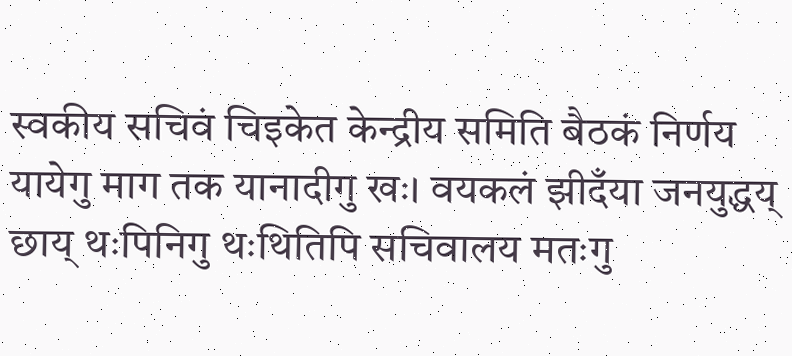स्वकीय सचिवं चिइकेत केन्द्रीय समिति बैठकं निर्णय यायेगु माग तक यानादीगु खः। वयकलं झीदँया जनयुद्धय् छाय् थःपिनिगु थःथितिपि सचिवालय मतःगु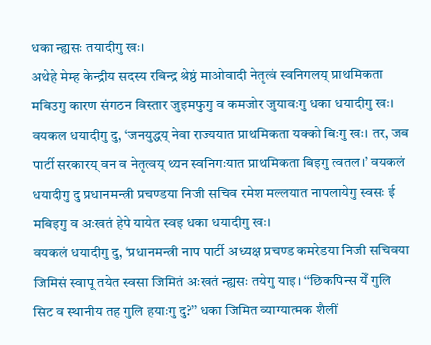धका न्ह्यसः तयादीगु खः।
अथेहे मेम्ह केन्द्रीय सदस्य रबिन्द्र श्रेष्ठं माओवादी नेतृत्वं स्वनिगलय् प्राथमिकता मबिउगु कारण संगठन विस्तार जुइमफुगु व कमजोर जुयावःगु धका धयादीगु खः। वयकल धयादीगु दु, ‘जनयुद्धय् नेवा राज्ययात प्राथमिकता यक्को बिःगु खः। तर, जब पार्टी सरकारय् वन व नेतृत्वय् थ्यन स्वनिगःयात प्राथमिकता बिइगु त्वतल।’ वयकलं धयादीगु दु प्रधानमन्त्री प्रचण्डया निजी सचिव रमेश मल्लयात नापलायेगु स्वसः ई मबिइगु व अःखतं हेपे यायेत स्वइ धका धयादीगु खः।
वयकलं धयादीगु दु, ‘प्रधानमन्त्री नाप पार्टी अध्यक्ष प्रचण्ड कमरेडया निजी सचिवया जिमिसं स्वापू तयेत स्वसा जिमितं अःखतं न्ह्यसः तयेगु याइ। ‘‘छिकपिन्स येँ गुलि सिट व स्थानीय तह गुलि हयाःगु दु?’’ धका जिमित व्याग्यात्मक शैलीं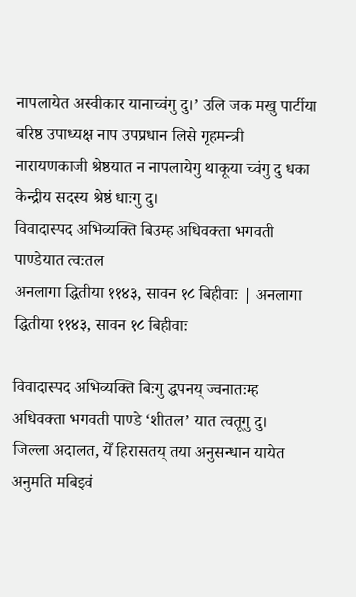नापलायेत अस्वीकार यानाच्वंगु दु।’ उलि जक मखु पार्टीया बरिष्ठ उपाध्यक्ष नाप उपप्रधान लिसे गृहमन्त्री नारायणकाजी श्रेष्ठयात न नापलायेगु थाकूया च्वंगु दु धका केन्द्रीय सदस्य श्रेष्ठं धाःगु दु।
विवादास्पद अभिव्यक्ति बिउम्ह अधिवक्ता भगवती पाण्डेयात त्वःतल
अनलागा द्धितीया ११४३, सावन १८ बिहीवाः | अनलागा द्धितीया ११४३, सावन १८ बिहीवाः

विवादास्पद अभिव्यक्ति बिःगु द्धपनय् ज्वनातःम्ह अधिवक्ता भगवती पाण्डे ‘शीतल’ यात त्वतूगु दु।
जिल्ला अदालत, येँ हिरासतय् तया अनुसन्धान यायेत अनुमति मबिइवं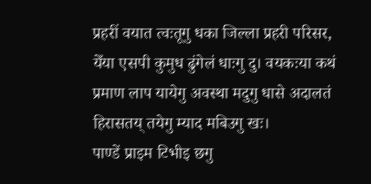प्रहरीं वयात त्वःतूगु धका जिल्ला प्रहरी परिसर, येँया एसपी कुमुध ढुंगेलं धाःगु दु। वयकःया कथं प्रमाण लाप यायेगु अवस्था मदुगु धासे अदालतं हिरासतय् तयेगु म्याद मबिउगु खः।
पाण्डें प्राइम टिभीइ छगु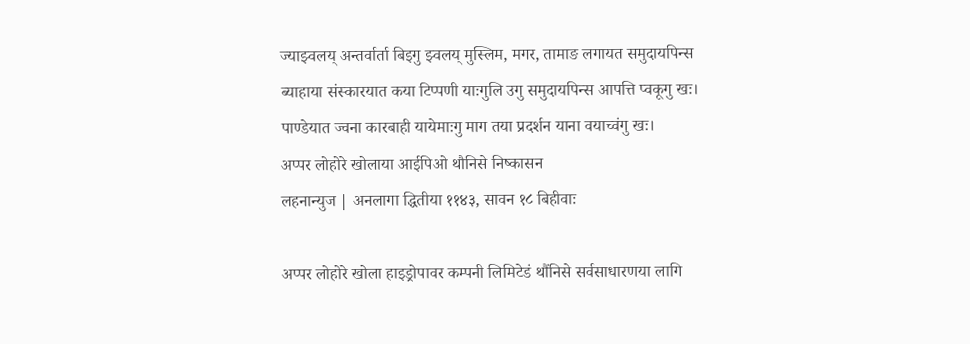ज्याझ्वलय् अन्तर्वार्ता बिइगु झ्वलय् मुस्लिम, मगर, तामाङ लगायत समुदायपिन्स ब्याहाया संस्कारयात कया टिप्पणी याःगुलि उगु समुदायपिन्स आपत्ति प्वकूगु खः।
पाण्डेयात ज्वना कारबाही यायेमाःगु माग तया प्रदर्शन याना वयाच्वंगु खः।
अप्पर लोहोरे खोलाया आईपिओ थौनिसे निष्कासन
लहनान्युज | अनलागा द्धितीया ११४३, सावन १८ बिहीवाः

अप्पर लोहोरे खोला हाइड्रोपावर कम्पनी लिमिटेडं थौंनिसे सर्वसाधारणया लागि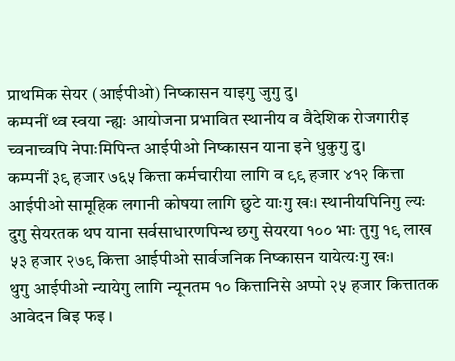प्राथमिक सेयर (आईपीओ) निष्कासन याइगु जुगु दु।
कम्पनीं थ्व स्वया न्ह्यः आयोजना प्रभावित स्थानीय व वैदेशिक रोजगारीइ च्वनाच्वपि नेपाःमिपिन्त आईपीओ निष्कासन याना इने धुकुगु दु।
कम्पनीं ३९ हजार ७६५ कित्ता कर्मचारीया लागि व ९९ हजार ४१२ कित्ता आईपीओ सामूहिक लगानी कोषया लागि छुटे याःगु खः। स्थानीयपिनिगु ल्यः दुगु सेयरतक थप याना सर्वसाधारणपिन्थ छगु सेयरया १०० भाः तुगु १९ लाख ५३ हजार २७९ कित्ता आईपीओ सार्वजनिक निष्कासन यायेत्यःगु खः।
थुगु आईपीओ न्यायेगु लागि न्यूनतम १० कित्तानिसे अप्पो २५ हजार कित्तातक आवेदन बिइ फइ ।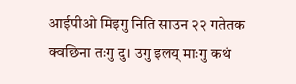आईपीओ मिइगु निति साउन २२ गतेतक क्वछिना तःगु दु। उगु इलय् माःगु कथं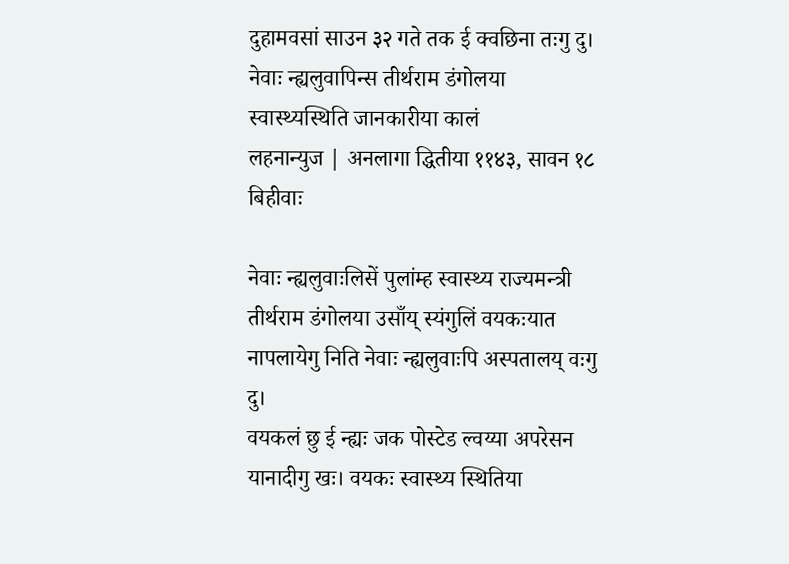दुहामवसां साउन ३२ गते तक ई क्वछिना तःगु दु।
नेवाः न्ह्यलुवापिन्स तीर्थराम डंगोलया स्वास्थ्यस्थिति जानकारीया कालं
लहनान्युज | अनलागा द्धितीया ११४३, सावन १८ बिहीवाः

नेवाः न्ह्यलुवाःलिसें पुलांम्ह स्वास्थ्य राज्यमन्त्री तीर्थराम डंगोलया उसाँय् स्यंगुलिं वयकःयात नापलायेगु निति नेवाः न्ह्यलुवाःपि अस्पतालय् वःगु दु।
वयकलं छु ई न्ह्यः जक पोस्टेड ल्वय्या अपरेसन यानादीगु खः। वयकः स्वास्थ्य स्थितिया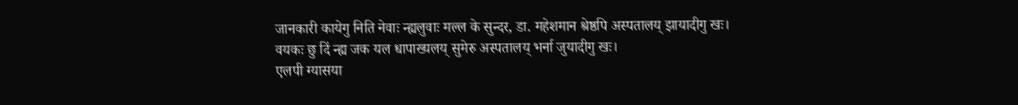जानकारी कायेगु निति नेवाः न्ह्यलुवाः मल्ल के सुन्दर, डा. महेशमान श्रेष्ठपि अस्पतालय् झायादीगु खः।
वयकः छु दिं न्ह्य जक यल धापाख्यलय् सुमेरु अस्पतालय् भर्ना जुयादीगु खः।
एलपी ग्यासया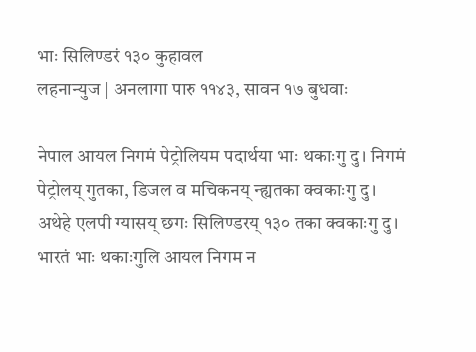भाः सिलिण्डरं १३० कुहावल
लहनान्युज | अनलागा पारु ११४३, सावन १७ बुधवाः

नेपाल आयल निगमं पेट्रोलियम पदार्थया भाः थकाःगु दु। निगमं पेट्रोलय् गुतका, डिजल व मचिकनय् न्ह्यतका क्वकाःगु दु।
अथेहे एलपी ग्यासय् छगः सिलिण्डरय् १३० तका क्वकाःगु दु। भारतं भाः थकाःगुलि आयल निगम न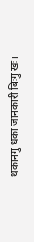थकानगु धका जानकारी बिःगु खः।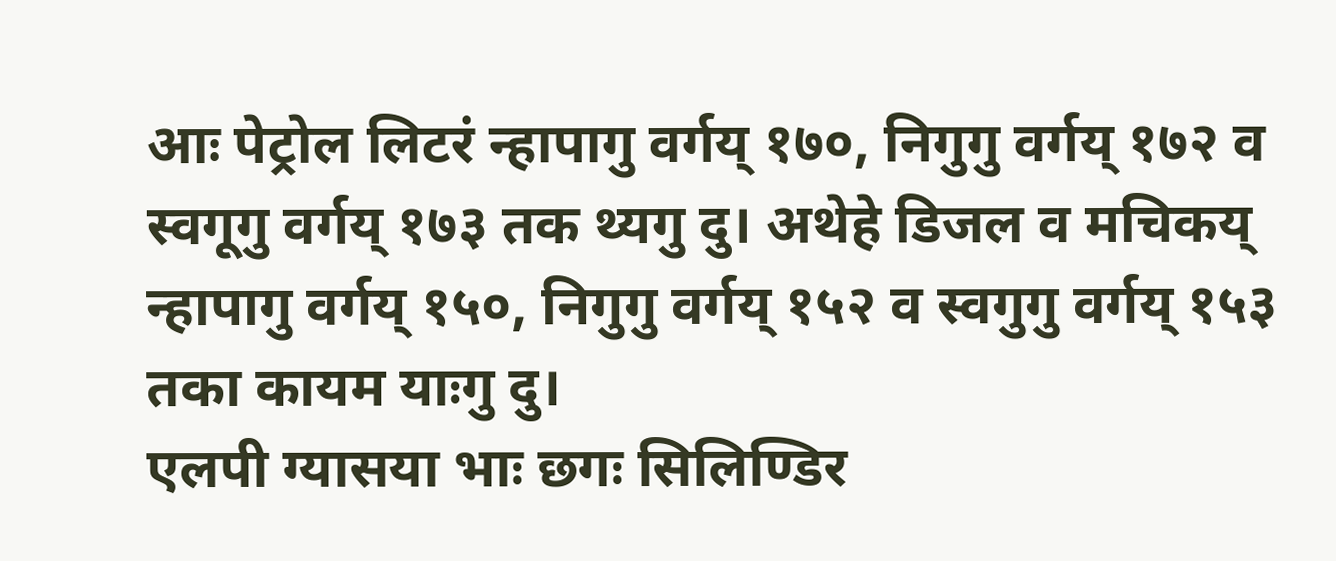आः पेट्रोल लिटरं न्हापागु वर्गय् १७०, निगुगु वर्गय् १७२ व स्वगूगु वर्गय् १७३ तक थ्यगु दु। अथेहे डिजल व मचिकय् न्हापागु वर्गय् १५०, निगुगु वर्गय् १५२ व स्वगुगु वर्गय् १५३ तका कायम याःगु दु।
एलपी ग्यासया भाः छगः सिलिण्डिर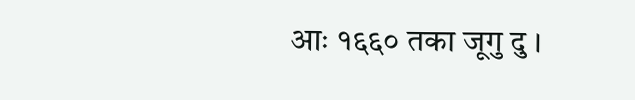आः १६६० तका जूगु दु ।